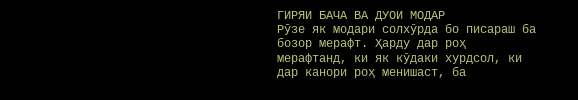ГИРЯИ БАЧА ВА ДУОИ МОДАР
Рӯзе як модари солхӯрда бо писараш ба бозор мерафт. Ҳарду дар роҳ мерафтанд, ки як кӯдаки хурдсол, ки дар канори роҳ менишаст, ба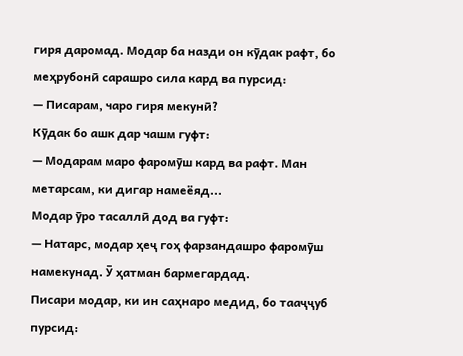гиря даромад. Модар ба назди он кӯдак рафт, бо меҳрубонӣ сарашро сила кард ва пурсид:
— Писарам, чаро гиря мекунӣ?
Кӯдак бо ашк дар чашм гуфт:
— Модарам маро фаромӯш кард ва рафт. Ман метарсам, ки дигар намеёяд...
Модар ӯро тасаллӣ дод ва гуфт:
— Натарс, модар ҳеҷ гоҳ фарзандашро фаромӯш намекунад. Ӯ ҳатман бармегардад.
Писари модар, ки ин саҳнаро медид, бо тааҷҷуб пурсид: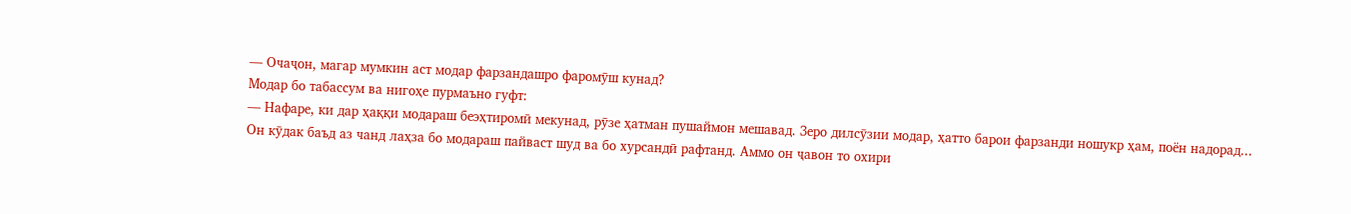— Очаҷон, магар мумкин аст модар фарзандашро фаромӯш кунад?
Модар бо табассум ва нигоҳе пурмаъно гуфт:
— Нафаре, ки дар ҳаққи модараш беэҳтиромӣ мекунад, рӯзе ҳатман пушаймон мешавад. Зеро дилсӯзии модар, ҳатто барои фарзанди ношукр ҳам, поён надорад...
Он кӯдак баъд аз чанд лаҳза бо модараш пайваст шуд ва бо хурсандӣ рафтанд. Аммо он ҷавон то охири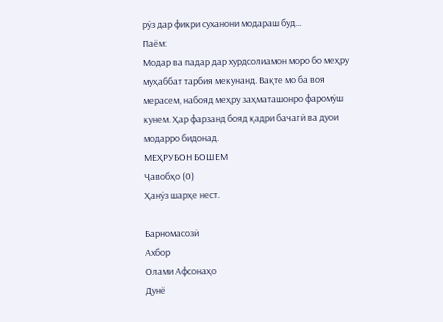рӯз дар фикри суханони модараш буд...
Паём:
Модар ва падар дар хурдсолиамон моро бо меҳру муҳаббат тарбия мекунанд. Вақте мо ба воя мерасем, набояд меҳру заҳматашонро фаромӯш кунем. Ҳар фарзанд бояд қадри бачагӣ ва дуои модарро бидонад.
МЕҲРУБОН БОШЕМ
Ҷавобҳо (0)
Ҳанӯз шарҳе нест.

Барномасозӣ
Ахбор
Олами Афсонаҳо
Дунё